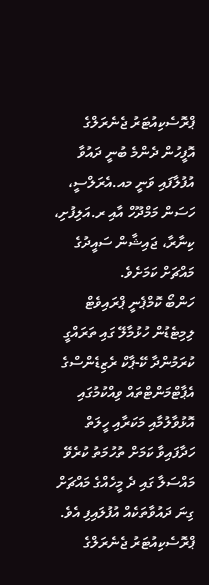ޕްރޮސެކިއުޓަރު ޖެނެރަލްގެ އޮފީހުން ދެންމެ ބުނީ ދައުވާ އުފުލާފައި ވަނީ މއ.އެރަލްސީ، ހަސަން މަމްދޫހް އާއި ރ.އަލިފުށި، ކިނާރާ، ޖައިޝާން ސައީދުގެ މައްޗަށް ކަމަށެވެ.
ހަންބޯ ކޮމްޕެނީ ޕްރައިވެޓް ލިމިޓެޑުން ހުޅުމާލޭ ގައި ތަރައްގީ ކުރަމުންދާ ކޭ-ޕާކް ރެޒިޑެންސްގެ އެޕާޓްމަންޓްތައް ވިއްކުމުގައި އޮޅުވާލުމާއި މަކަރާއި ހީލަތް ހަދާފައިވާ ކަމަށް ތުހުމަތު ކުރެވޭ މައްސަލާ ގައި ދެ މީހެއްގެ މައްޗަށް ގިނަ ދައުވާތަކެއް އުފުލައިފި އެވެ.
ޕްރޮސެކިއުޓަރު ޖެނެރަލްގެ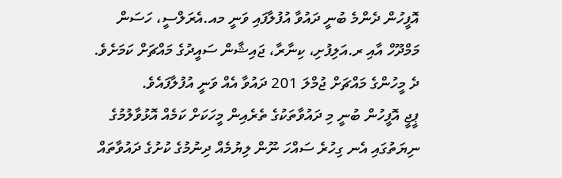އޮފީހުން ދެންމެ ބުނީ ދައުވާ އުފުލާފައި ވަނީ މއ.އެރަލްސީ، ހަސަން މަމްދޫހް އާއި ރ.އަލިފުށި، ކިނާރާ، ޖައިޝާން ސައީދުގެ މައްޗަށް ކަމަށެވެ. ދެ މީހުންގެ މައްޗަށް ޖުމްލަ 201 ދައުވާ އެއް ވަނީ އުފުލާފައެވެ.
ޕީޖީ އޮފީހުން ބުނީ މި ދައުވާތަކުގެ ތެރެއިން މީހަކަށް ކަމެއް އޮޅުވާލުމުގެ ނިޔަތުގައި އެނ ގިހުރެ ސައްހަ ނޫން ލިޔުމެއް ދިނުމުގެ ކުށުގެ ދައުވާތައް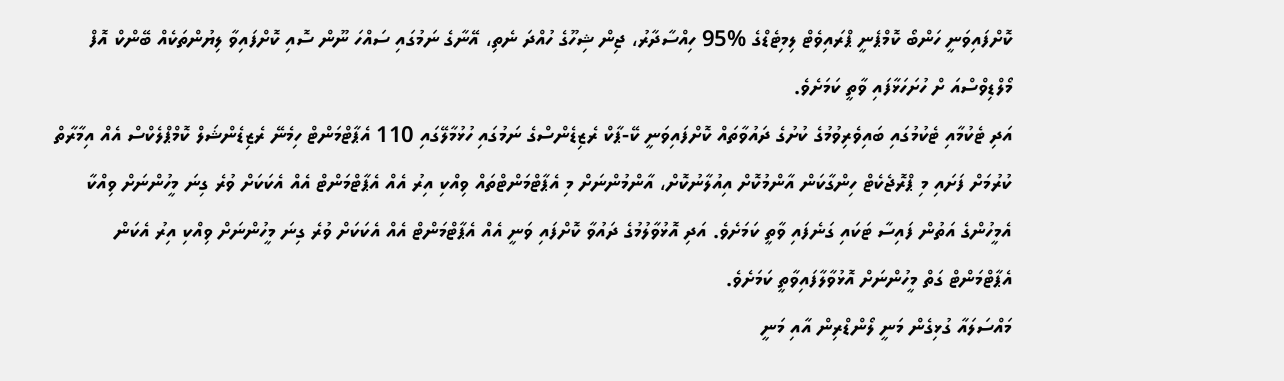ކޮށްފައިވަނީ ހަންބޯ ކޮމްޕެނީ ޕްރައިވެޓް ލިމިޓެޑްގެ %95 ހިއްސާދާރު، ޖިން ޝިހޫގެ ހުއްދަ ނެތި، އޭނާގެ ނަމުގައި ސައްހަ ނޫން ސޮއި ކޮށްފައިވާ ލިޔުންތަކެއް ބޭންކް އޮފް މޯލްޑިވްސްއަ ށް ހުށަހަޅާފައި ވާތީ ކަމަށެވެ.
އަދި ޓެކުމާއި ޓެކުމުގައި ބައިވެރިވުމުގެ ކުށުގެ ދައުވާތައް ކޮށްފައިވަނީ ކޭ-ޕާކް ރެޒިޑެންސްގެ ނަމުގައި ހުޅުމާލޭގައި 110 އެޕާޓްމަންޓް ހިމެނޭ ރެޒިޑެންޝަލް ކޮމްޕްލެކްސް އެއް އިމާރާތް ކުރުމަށް ފަށައި މި ޕްރޮޖެކެޓް ހިންގާކަން އާންމުކޮށް އިއުލާނުކޮށް، އާންމުންނަށް މި އެޕާޓްމަންޓްތައް ވިއްކި އިރު އެއް އެޕާޓްމަންޓް އެއް އެކަކަށް ވުރެ ގިނަ މީހުންނަށް ވިއްކާ އެމީހުންގެ އަތުން ފައިސާ ޓަކައި ގަނެފައި ވާތީ ކަމަށެވެ. އަދި އޮޅުވާލުމުގެ ދައުވާ ކޮށްފައި ވަނީ އެއް އެޕާޓްމަންޓް އެއް އެކަކަށް ވުރެ ގިނަ މީހުންނަށް ވިއްކި އިރު އެކަން އެޕާޓްމަންޓް ގަތް މީހުންނަށް އޮޅުވާލާފައިވާތީ ކަމަށެވެ.
މައްސަލައާ ގުޅިގެން މަނީ ލޯންޑްރިން އާއި މަނީ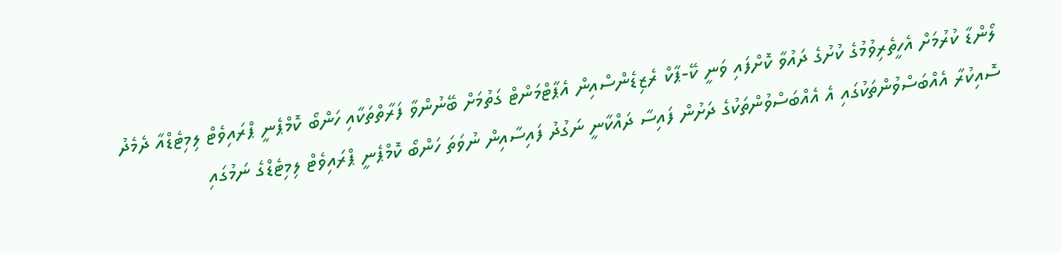ލޯންޑާ ކުރުމަށް އެހީތެރިވުމުގެ ކުށުގެ ދައުވާ ކޮށްފައި ވަނީ ކޭ-ޕާކް ރެޒިޑެންސްއިން އެޕާޓްމަންޓް ގަތުމަށް ބޭނުންވާ ފަރާތްތަކާއި ހަންބޯ ކޮމްޕެނީ ޕްރައިވެޓް ލިމިޓެޑްއާ ދެމެދު ސޮއިކުރާ އެއްބަސްވުންތަކުގައި އެ އެއްބަސްވުންތަކުގެ ދަށުން ފައިސާ ދައްކާނީ ނަގުދު ފައިސާއިން ނުވަތަ ހަންބޯ ކޮމްޕެނީ ޕްރައިވެޓް ލިމިޓެޑްގެ ނަމުގައި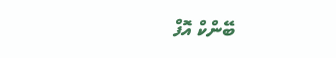ބޭންކް އޮފް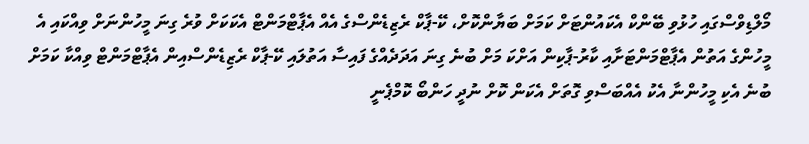މޯލްޑިވްސްގައި ހުޅުވި ބޭންކް އެކައުންޓަށް ކަމަށް ބަޔާންކޮށް، ކޭ-ޕާކް ރެޒިޑެންސްގެ އެއް އެޕާޓްމަންޓް އެކަކަށް ވުރެ ގިނަ މީހުންނަށް ވިއްކައި އެ މީހުންގެ އަތުން އެޕާޓްމަންޓަށާއި ކާރު-ޕާކިން އަށްކަ މަށް ބުނެ ގިނަ އަދަދެއްގެ ފައިސާ އަތުލައި ކޭ-ޕާކް ރެޒިޑެންސްއިން އެޕާޓްމަންޓް ވިއްކާ ކަމަށް ބުނެ އެކި މީހުންނާ އެކު އެއްބަސްވި ގޮތަށް އެކަން ކޮށް ނުދީ ހަންބޯ ކޮމްޕެނީ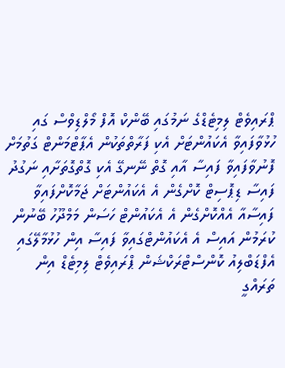ޕްރައިވެޓް ލިމިޓެޑްގެ ނަމުގައި ބޭންކް އޮފް މޯލްޑިވްސް ގައި ހުޅުވާފައިވާ އެކައުންޓަށް އެކި ފަރާތްތަކުން އެޕާޓްމަންޓް ގަތުމަށް ފޮނުވާފައިވާ ފައިސާ އާއި ގޮތް ނޭނގޭ އެކި ގޮތްގޮތަށާއި ނަގުދު ފައިސާ ޑިޕޮސިޓް ކޮށްގެން އެ އެކައުންޓަށް ޖަމާކޮށްފައިވާ ފައިސާއާ އެއްކޮށްގެން އެ އެކައުންޓް ހަސަން މަމްދޫހު ބޭނުން ކުރަމުން އައިސް އެ އެކައުންޓްގައިވާ ފައިސާ އިން ހުޅުމާލޭގައި އެފްޑަބްލިއު ކޮންސްޓްރަކްޝަން ޕްރައިވެޓް ލިމިޓެޑް އިން ތަރައްގީ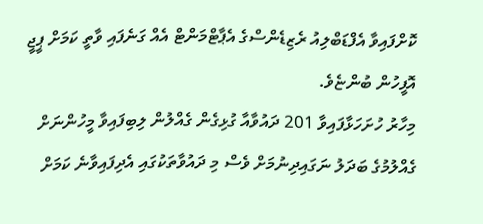ކޮށްފައިވާ އެފްޑަބްލިއު ރެޒިޑެންސްގެ އެޕާޓްމަންޓް އެއް ގަނެފައި ވާތީ ކަމަށް ޕީޖީ އޮފީހުން ބުންޏެވެ.
މިހާރު ހުށަހަޅާފައިވާ 201 ދައުވާއާ ގުޅިގެން ގެއްލުން ލިބިފައިވާ މީހުންނަށް ގެއްލުމުގެ ބަދަލު ނަގައިދިނުމަށް ވެސް މި ދައުވާތަކުގައި އެދިފައިވާނެ ކަމަށް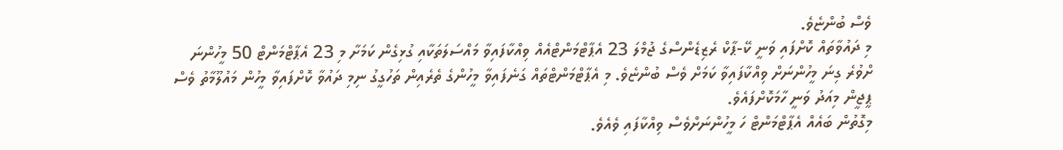ވެސް ބުންޏެވެ.
މި ދައުވާތައް ކޮށްފައި ވަނީ ކޭ-ޕާކް ރެޒިޑެންސްގެ ޖުމްލަ 23 އެޕާޓްމަންޓްއެއް ވިއްކާފައިވާ މައްސަލަތަކާއި ގުޅިގެން ކަމަށާ މި 23 އެޕާޓްމަންޓް 50 މީހުންނަ ށްވުރެ ގިނަ މީހުންނަށް ވިއްކާފައިވާ ކަމަށް ވެސް ބުންޏެވެ. މި އެޕާޓްމަންޓްތައް ގަނެފައިވާ މީހުންގެ ތެރެއިން ތަހުގީގު ނިމި ދައުވާ ކޮށްފައިވާ މީހުން މައުލޫމާތު ވެސް ޕީޖީން މިއަދު ވަނީ ހާމަކޮށްފައެވެ.
މިގޮތުން ބައެއް އެޕާޓްމަންޓް ހަ މީހުންނަށްވެސް ވިއްކާފައި ވެއެވެ.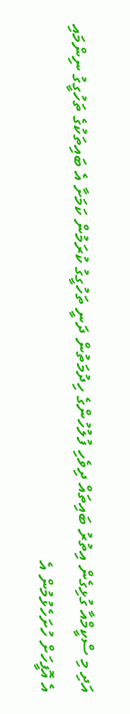އަދި މި ސްކީމްއާ ގުޅިގެން އިތުރު ބައިތައް ދިވެހި ފުލުހުންގެ ހިދުމަތުން ދަނީ ތަހުގީގު ކުރަމުން ކަމަށާ އެ ބައިތަކުގެ ތަހުގީގު ނިންމައި އެ އޮފީހަށް ހުށަހެޅުމުން އެ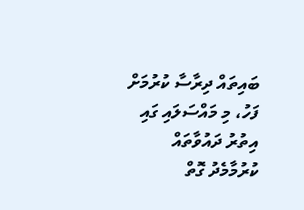ބައިތައް ދިރާސާ ކުރުމަށް ފަހު، މި މައްސަލައި ގައި އިތުރު ދައުވާތައް ކުރުމާމެދު ގޮތް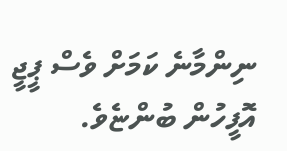ނިންމާނެ ކަމަށް ވެސް ޕީޖީ އޮފީހުން ބުންޏެވެ.